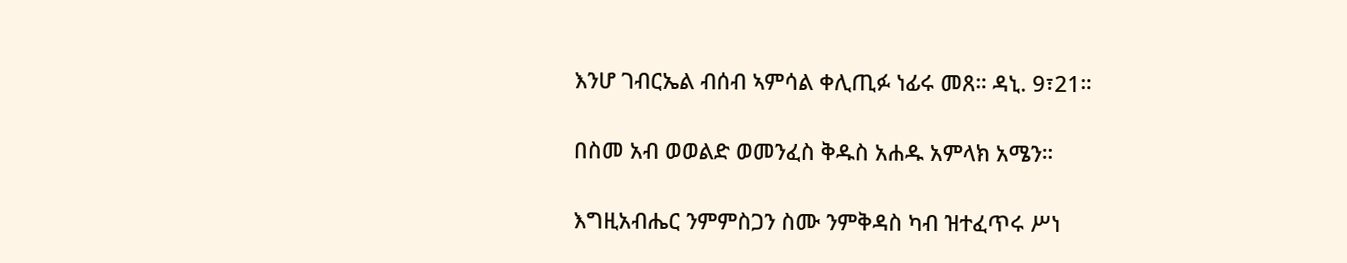እንሆ ገብርኤል ብሰብ ኣምሳል ቀሊጢፉ ነፊሩ መጸ። ዳኒ. 9፣21።

በስመ አብ ወወልድ ወመንፈስ ቅዱስ አሐዱ አምላክ አሜን።

እግዚአብሔር ንምምስጋን ስሙ ንምቅዳስ ካብ ዝተፈጥሩ ሥነ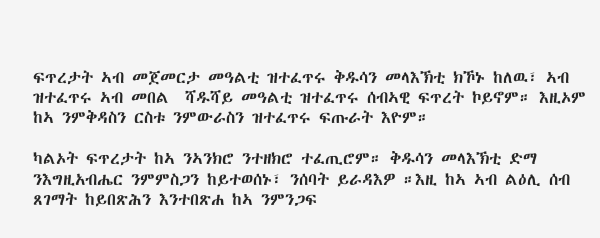ፍጥረታት ኣብ መጀመርታ መዓልቲ ዝተፈጥሩ ቅዱሳን መላእኽቲ ክኾኑ ከለዉ፣ ኣብ ዝተፈጥሩ ኣብ መበል  ሻዱሻይ መዓልቲ ዝተፈጥሩ ሰብኣዊ ፍጥረት ኮይኖም። እዚኦም ከኣ ንምቅዳስን ርስቱ ንምውራስን ዝተፈጥሩ ፍጡራት እዮም።

ካልኦት ፍጥረታት ከኣ ንኣንክሮ ንተዘክሮ ተፈጢሮም። ቅዱሳን መላእኽቲ ድማ ንእግዚአብሔር ንምምስጋን ከይተወሰኑ፣ ንሰባት ይራዳእዎ ።እዚ ከኣ ኣብ ልዕሊ ሰብ ጸገማት ከይበጽሕን እንተበጽሐ ከኣ ንምንጋፍ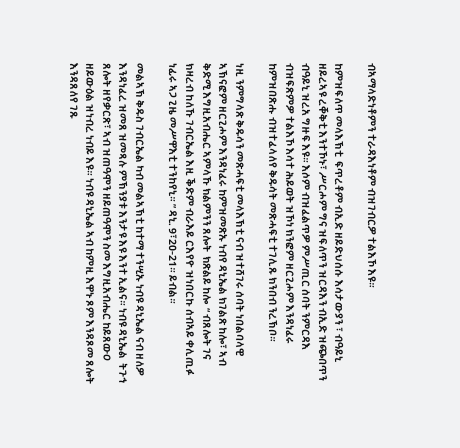ብኣማላድነቶምን ተራዳእነቶም ብዝገብርዎ ተልእኾ እዩ።

ከምዝፍለጥ መላእኽቲ  ፍጥረቶም ብኢድ ዘይድህሰሱ እሳታውያን ፣ ብዓይኒ ዘይረኣዩ ረቐቅቲ እንተኾኑ፣ ሥርሖም ግና ዝፍለጥን ዝርዳእን ብኢድ ዝጭበጥን ብዓይኒ ዝረአ ግዙፍ እዩ። እሶም ብዝፈልጥዎ ምሥጢር ሰባት ንምርዳእ ብዝፍጽምዎ ተልእኾ እሳተ ሕይወት ዝኾነ ክንፎም ዘርጊሖም እንዳነፈሩ ከምዝበጽሑ ብዝተፈላለየ ቅዱሳት መጽሓፍቲ ተገሊጹ ክንበብ ንረኽቦ።

ነዚ ንምግላጽ ቅዱሳን መጽሓፍቲ መላእኽቲ ናብ ዝተሸገሩ ሰባት ነበልባላዊ ኣኽናፎም ዘርጊሖም እንዳነፈሩ ከምዝመጽኡ ነብየ ዳኒኤል ክገልጽ ከሎ፣ ኣብ ቅድሚ እግዚአብሔር ኣምላኹ ክልምንን ጸሎት  ክጽልይ ከሎ  “ ብጸሎት ገና ክዛረብ ከለኹ ገብርኤል እዚ ቕድም ብራእይ ርእየዮ ዝነበርኩ ሰብኣይ ቀሊጢፉ ነፊሩ ኣጋ ጊዜ መሥዋእቲ ተንከየኒ። ” ዳኒ. 9፣20-21። ይብል።

መልኣኽ ቅዱስ ገብርኤል ካብ መልኣኽቲ ከተማ ተንሢኡ ነብዩ ዳኒኤል ናብ ዘለዎ እንዳነፈረ ዝመጸ ዝመጻሉ ምኽንያቱ እንታዩ እዩ እንተ ኢልና። ነብዩ ዳኒኤል  ትጉኅ ጸሎት ዘየቃርጽ፣ ኣብ ዝጠዓሞን ዘይጠዓሞን ስመ እግዚአብሔር ከይጸውዐ ዘይውዕል ዝነብረ ነብይ እዩ። ነብዩ ዳኒኤል ኣብ ከምዚ እዋኑ ጾም እንዳጾመ ጸሎት እንዳጸለየ ገጹ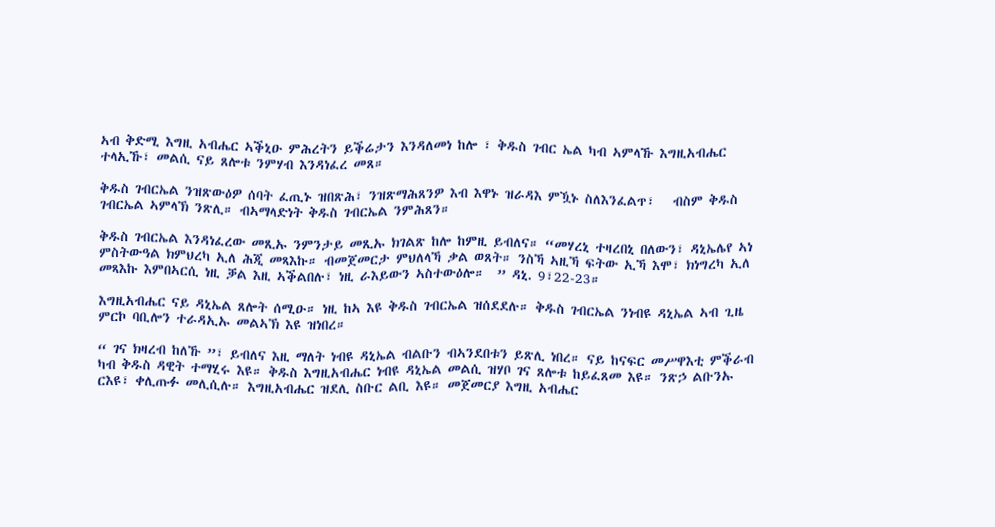ኣብ ቅድሚ እግዚ አብሔር ኣቕኒዑ ምሕረትን ይቕሬታን እንዳለመነ ከሎ ፣ ቅዱስ ገብር ኤል ካብ ኣምላኹ እግዚአብሔር ተላኢኹ፣ መልሲ ናይ ጸሎቱ ንምሃብ እንዳነፈረ መጸ።

ቅዱስ ገብርኤል ንዝጽውዕዎ ሰባት ፈጢኑ ዝበጽሕ፣ ንዝጽማሕጸንዎ እብ እዋኑ ዝራዳእ ምዃኑ ስለእንፈልጥ፣   ብስም ቅዱስ ገብርኤል ኣምላኽ ንጽሊ። ብኣማላድነት ቅዱስ ገብርኤል ንምሕጸን።

ቅዱስ ገብርኤል እንዳነፈረው መጺኡ ንምንታይ መጺኡ ክገልጽ ከሎ ከምዚ ይብለና። “መሃረኒ ተዛረበኒ በለውን፣ ዳኒኤሌየ ኣነ ምስትውዓል ክምህረካ ኢለ ሕጂ መጻእኩ። ብመጀመርታ ምህለላኻ ቃል ወጸት። ንስኻ ኣዚኻ ፍትው ኢኻ እሞ፣ ክነግረካ ኢለ መጻእኩ እምበኣርሲ ነዚ ቓል እዚ ኣቕልበሉ፣ ነዚ ራእይውን ኣስተውዕሎ።  ” ዳኒ. 9፣22-23።

እግዚአብሔር ናይ ዳኒኤል ጸሎት ሰሚዑ። ነዚ ከኣ እዩ ቅዱስ ገብርኤል ዝሰደደሉ። ቅዱስ ገብርኤል ንነብዩ ዳኒኤል ኣብ ጊዜ ምርኮ ባቢሎን ተራዳኢኡ መልኣኽ እዩ ዝነበረ።

“ ገና ክዛረብ ከለኹ ”፣ ይብለና እዚ ማለት ነብዩ ዳኒኤል ብልቡን ብኣንደበቱን ይጽሊ ነበረ። ናይ ከናፍር መሥዋእቲ ምቕራብ ካብ ቅዱስ ዳዊት ተማሂሩ እዩ። ቅዱስ እግዚአብሔር ነብዩ ዳኒኤል መልሲ ዝሃቦ ገና ጸሎቱ ከይፈጸመ እዩ። ንጽኃ ልቡንኡ ርእዩ፣ ቀሊጡፉ መሊሲሉ። እግዚአብሔር ዝደሊ ስቡር ልቢ እዩ። መጀመርያ እግዚ አብሔር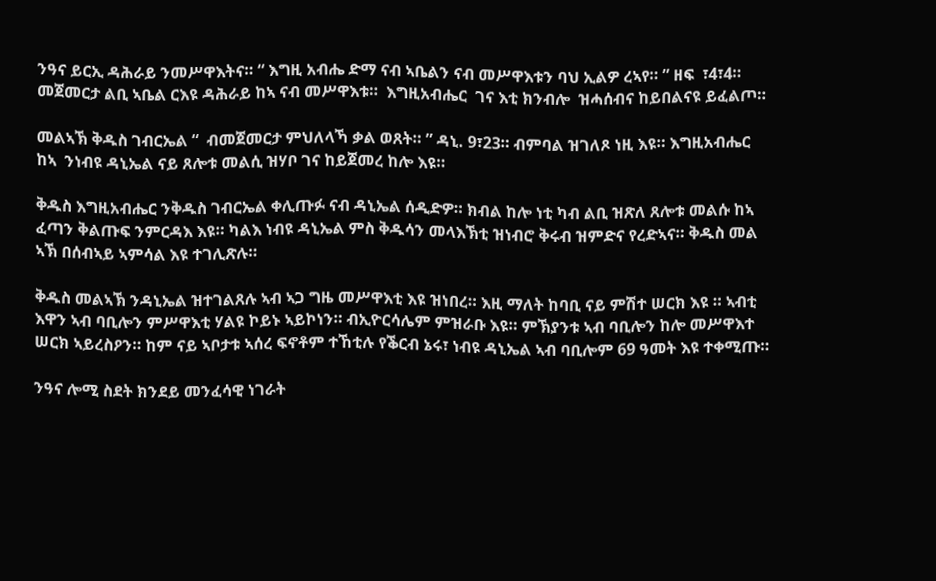ንዓና ይርኢ ዳሕራይ ንመሥዋእትና። “ እግዚ አብሔ ድማ ናብ ኣቤልን ናብ መሥዋእቱን ባህ ኢልዎ ረኣየ። ” ዘፍ  ፣4፣4። መጀመርታ ልቢ ኣቤል ርእዩ ዳሕራይ ከኣ ናብ መሥዋእቱ።  እግዚአብሔር  ገና እቲ ክንብሎ  ዝሓሰብና ከይበልናዩ ይፈልጦ።

መልኣኽ ቅዱስ ገብርኤል “  ብመጀመርታ ምህለላኻ ቃል ወጸት። ” ዳኒ. 9፣23። ብምባል ዝገለጾ ነዚ እዩ። እግዚአብሔር ከኣ  ንነብዩ ዳኒኤል ናይ ጸሎቱ መልሲ ዝሃቦ ገና ከይጀመረ ከሎ እዩ።

ቅዱስ እግዚአብሔር ንቅዱስ ገብርኤል ቀሊጡፉ ናብ ዳኒኤል ሰዲድዎ። ክብል ከሎ ነቲ ካብ ልቢ ዝጽለ ጸሎቱ መልሱ ከኣ ፈጣን ቅልጡፍ ንምርዳእ እዩ። ካልእ ነብዩ ዳኒኤል ምስ ቅዱሳን መላእኽቲ ዝነብሮ ቅሩብ ዝምድና የረድኣና። ቅዱስ መል ኣኽ በሰብኣይ ኣምሳል እዩ ተገሊጽሉ።

ቅዱስ መልኣኽ ንዳኒኤል ዝተገልጸሉ ኣብ ኣጋ ግዜ መሥዋእቲ እዩ ዝነበረ። እዚ ማለት ከባቢ ናይ ምሽተ ሠርክ እዩ ። ኣብቲ እዋን ኣብ ባቢሎን ምሥዋእቲ ሃልዩ ኮይኑ ኣይኮነን። ብኢዮርሳሌም ምዝራቡ እዩ። ምኽያንቱ ኣብ ባቢሎን ከሎ መሥዋእተ ሠርክ ኣይረስዖን። ከም ናይ ኣቦታቱ ኣሰረ ፍኖቶም ተኸቲሉ የቕርብ ኔሩ፣ ነብዩ ዳኒኤል ኣብ ባቢሎም 69 ዓመት እዩ ተቀሚጡ።

ንዓና ሎሚ ስደት ክንደይ መንፈሳዊ ነገራት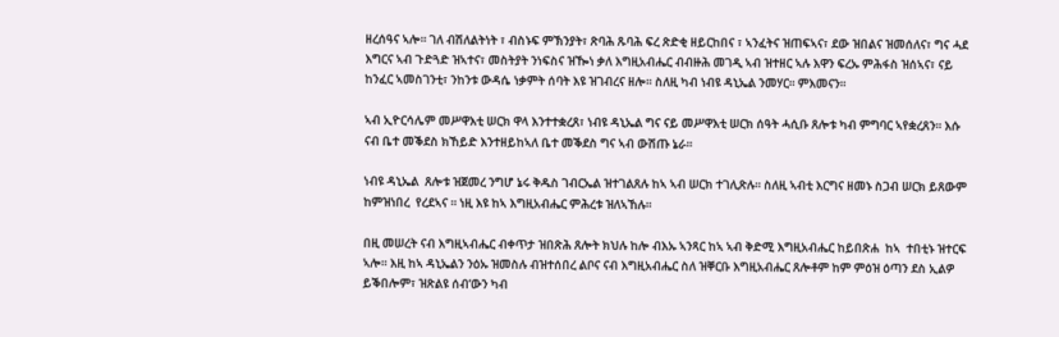ዘረሰዓና ኣሎ። ገለ ብሽለልትነት ፣ ብስኑፍ ምኽንያት፣ ጽባሕ ጹባሕ ፍረ ጽድቂ ዘይርከበና ፣ ኣንፈትና ዝጠፍኣና፣ ደው ዝበልና ዝመሰለና፣ ግና ሓደ እግርና ኣብ ጉድጓድ ዝኣተና፣ መስትያት ንነፍስና ዝዀነ ቃለ እግዚአብሔር ብብዙሕ መገዲ ኣብ ዝተዘር ኣሉ እዋን ፍረኡ ምሕፋስ ዝሰኣና፣ ናይ ከንፈር ኣመስገንቲ፣ ንከንቱ ውዳሴ ነቃምት ሰባት እዩ ዝገብረና ዘሎ። ስለዚ ካብ ነብዩ ዳኒኤል ንመሃር። ምእመናን።

ኣብ ኢዮርሳሌም መሥዋእቲ ሠርክ ዋላ እንተተቋረጸ፣ ነብዩ ዳኒኤል ግና ናይ መሥዋእቲ ሠርክ ሰዓት ሓሲቡ ጸሎቱ ካብ ምግባር ኣየቋረጸን። እሱ ናብ ቤተ መቕደስ ክኸይድ እንተዘይከኣለ ቤተ መቕደስ ግና ኣብ ውሽጡ ኔራ።

ነብዩ ዳኒኤል  ጸሎቱ ዝጀመረ ንግሆ ኔሩ ቅዱስ ገብርኤል ዝተገልጸሉ ከኣ ኣብ ሠርክ ተገሊጽሉ። ስለዚ ኣብቲ እርግና ዘመኑ ስጋብ ሠርክ ይጸውም ከምዝነበረ  የረደኣና ። ነዚ እዩ ከኣ እግዚአብሔር ምሕረቱ ዝለኣኸሉ።

በዚ መሠረት ናብ እግዚኣብሔር ብቀጥታ ዝበጽሕ ጸሎት ክህሉ ከሎ ብእኡ ኣንጻር ከኣ ኣብ ቅድሚ እግዚአብሔር ከይበጽሐ  ከኣ  ተበቲኑ ዝተርፍ ኣሎ። እዚ ከኣ ዳኒኤልን ንዕኡ ዝመስሉ ብዝተሰበረ ልቦና ናብ እግዚአብሔር ስለ ዝቐርቡ እግዚአብሔር ጸሎቶም ከም ምዕዝ ዕጣን ደስ ኢልዎ ይቕበሎም፣ ዝጽልዩ ሰብ’ውን ካብ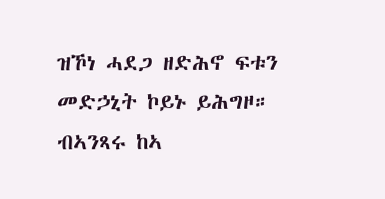ዝኾነ ሓደጋ ዘድሕኖ ፍቱን መድኃኒት ኮይኑ ይሕግዞ። ብኣንጻሩ ከኣ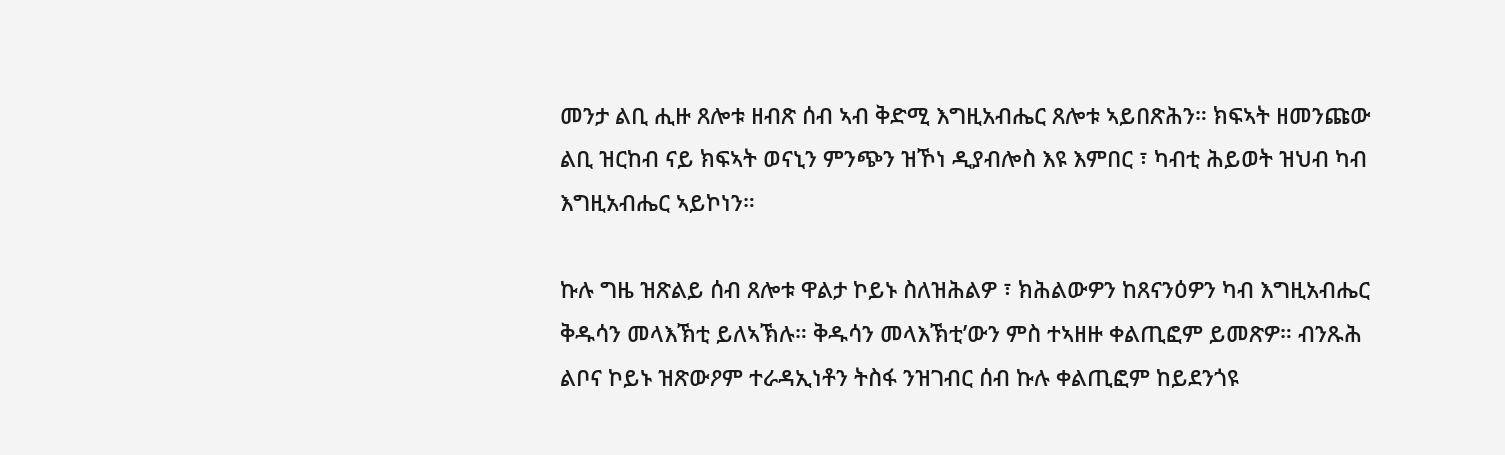መንታ ልቢ ሒዙ ጸሎቱ ዘብጽ ሰብ ኣብ ቅድሚ እግዚአብሔር ጸሎቱ ኣይበጽሕን። ክፍኣት ዘመንጩው ልቢ ዝርከብ ናይ ክፍኣት ወናኒን ምንጭን ዝኾነ ዲያብሎስ እዩ እምበር ፣ ካብቲ ሕይወት ዝህብ ካብ እግዚአብሔር ኣይኮነን።

ኩሉ ግዜ ዝጽልይ ሰብ ጸሎቱ ዋልታ ኮይኑ ስለዝሕልዎ ፣ ክሕልውዎን ከጸናንዕዎን ካብ እግዚአብሔር ቅዱሳን መላእኽቲ ይለኣኽሉ። ቅዱሳን መላእኽቲ’ውን ምስ ተኣዘዙ ቀልጢፎም ይመጽዎ። ብንጹሕ ልቦና ኮይኑ ዝጽውዖም ተራዳኢነቶን ትስፋ ንዝገብር ሰብ ኩሉ ቀልጢፎም ከይደንጎዩ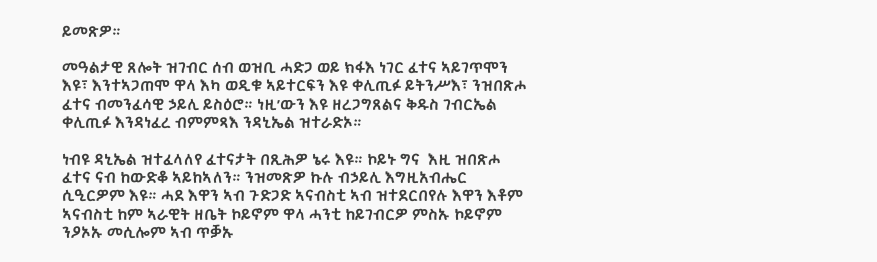ይመጽዎ።

መዓልታዊ ጸሎት ዝገብር ሰብ ወዝቢ ሓድጋ ወይ ክፋእ ነገር ፈተና ኣይገጥሞን እዩ፣ እንተኣጋጠሞ ዋላ እካ ወዲቁ ኣይተርፍን እዩ ቀሊጢፉ ይትንሥእ፣ ንዝበጽሖ ፈተና ብመንፈሳዊ ኃይሊ ይስዕሮ። ነዚ’ውን እዩ ዘረጋግጸልና ቅዱስ ገብርኤል  ቀሊጢፉ እንዳነፈረ ብምምጻእ ንዳኒኤል ዝተራድኦ።

ነብዩ ዳኒኤል ዝተፈላለየ ፈተናታት በጺሕዎ ኔሩ እዩ። ኮይኑ ግና  እዚ ዝበጽሖ ፈተና ናብ ከውድቆ ኣይከኣለን። ንዝመጽዎ ኩሉ ብኃይሊ እግዚአብሔር ሲዒርዎም እዩ። ሓደ እዋን ኣብ ጉድጋድ ኣናብስቲ ኣብ ዝተደርበየሉ እዋን እቶም ኣናብስቲ ከም ኣራዊት ዘቤት ኮይኖም ዋላ ሓንቲ ከይገብርዎ ምስኡ ኮይኖም ንዖኦኡ መሲሎም ኣብ ጥቓኡ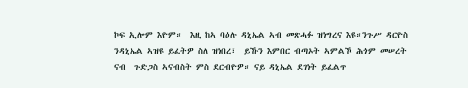ኮፍ ኢሎም እዮም።  እዚ ከኣ ባዕሉ ዳኒኤል ኣብ መጽሓፉ ዝነግረና እዩ።ንጉሥ ዳርዮስ ንዳኒኤል ኣዝዩ ይፈትዎ ስለ ዝነበረ፣  ይኹን እምበር ብጣኦት ኣምልኾ ሕጎም መሠረት ናብ  ጉድጋስ ኣናብስት ምስ ደርብዮዎ። ናይ ዳኒኤል ደገነት ይፈልጥ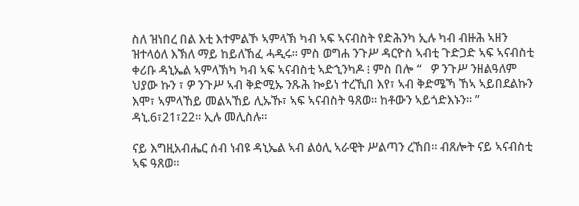ስለ ዝነበረ በል እቲ እተምልኾ ኣምላኽ ካብ ኣፍ ኣናብስት የድሕንካ ኢሉ ካብ ብዙሕ ኣዘን ዝተላዕለ እኽለ ማይ ከይለኸፈ ሓዲሩ። ምስ ወግሐ ንጉሥ ዳርዮስ ኣብቲ ጉድጋድ ኣፍ ኣናብስቲ ቀሪቡ ዳኒኤል ኣምላኽካ ካብ ኣፍ ኣናብስቲ ኣድኂንካዶ ᎒ ምስ በሎ “   ዎ ንጉሥ ንዘልዓለም ህያው ኩን ፣ ዎ ንጉሥ ኣብ ቅድሚኡ ንጹሕ ኰይነ ተረኺበ እየ፣ ኣብ ቅድሜኻ ኸኣ ኣይበደልኩን እሞ፣ ኣምላኸይ መልኣኸይ ሊኡኹ፣ ኣፍ ኣናብስት ዓጸወ። ከቶውን ኣይጎድእኑን። ” ዳኒ.6፣21፣22። ኢሉ መሊስሉ።

ናይ እግዚአብሔር ሰብ ነብዩ ዳኒኤል ኣብ ልዕሊ ኣራዊት ሥልጣን ረኸበ። ብጸሎት ናይ ኣናብስቲ ኣፍ ዓጸወ።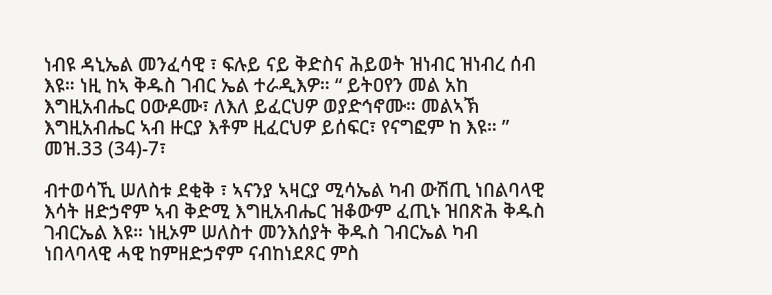ነብዩ ዳኒኤል መንፈሳዊ ፣ ፍሉይ ናይ ቅድስና ሕይወት ዝነብር ዝነብረ ሰብ እዩ። ነዚ ከኣ ቅዱስ ገብር ኤል ተራዲእዎ። “ ይትዐየን መል አከ እግዚአብሔር ዐውዶሙ፣ ለእለ ይፈርህዎ ወያድኅኖሙ። መልኣኽ እግዚአብሔር ኣብ ዙርያ እቶም ዚፈርህዎ ይሰፍር፣ የናግፎም ከ እዩ። ”  መዝ.33 (34)-7፣

ብተወሳኺ ሠለስቱ ደቂቅ ፣ ኣናንያ ኣዛርያ ሚሳኤል ካብ ውሽጢ ነበልባላዊ እሳት ዘድኃኖም ኣብ ቅድሚ እግዚአብሔር ዝቆውም ፈጢኑ ዝበጽሕ ቅዱስ ገብርኤል እዩ። ነዚኦም ሠለስተ መንእሰያት ቅዱስ ገብርኤል ካብ ነበላባላዊ ሓዊ ከምዘድኃኖም ናብከነደጾር ምስ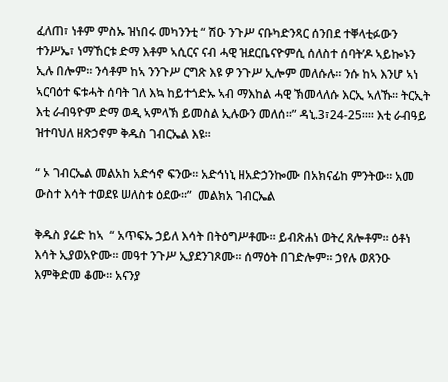ፈለጠ፣ ነቶም ምስኡ ዝነበሩ መካንንቲ “ ሽዑ ንጉሥ ናቡካድንጻር ሰንበደ ተቐላቲፉውን ተንሥኤ፣ ነማኸርቱ ድማ እቶም ኣሲርና ናብ ሓዊ ዝደርቤናዮምሲ ሰለስተ ሰባት’ዶ ኣይኰኑን ኢሉ በሎም። ንሳቶም ከኣ ንንጉሥ ርግጽ እዩ ዎ ንጉሥ ኢሎም መለሱሉ። ንሱ ከኣ እንሆ ኣነ ኣርባዕተ ፍቱሓት ሰባት ገለ እኳ ከይተጎድኡ ኣብ ማእከል ሓዊ ኽመላለሱ እርኢ ኣለኹ። ትርኢት እቲ ራብዓዮም ድማ ወዲ ኣምላኽ ይመስል ኢሉውን መለሰ።” ዳኒ.3፣24-25።። እቲ ራብዓይ ዝተባህለ ዘጽኃኖም ቅዱስ ገብርኤል እዩ።

“ ኦ ገብርኤል መልአከ አድኅኖ ፍንው። አድኅነኒ ዘአድኃንኰሙ በአክናፊከ ምንትው። አመ ውስተ እሳት ተወደዩ ሠለስቱ ዕደው።”  መልክአ ገብርኤል

ቅዱስ ያሬድ ከኣ  “ አጥፍኡ ኃይለ እሳት በትዕግሥቶሙ። ይብጽሐነ ወትረ ጸሎቶም። ዕቶነ እሳት ኢያወአዮሙ። መዓተ ንጉሥ ኢያደንገጾሙ። ሰማዕት በገድሎም። ኃየሉ ወጸንዑ እምቅድመ ቆሙ። አናንያ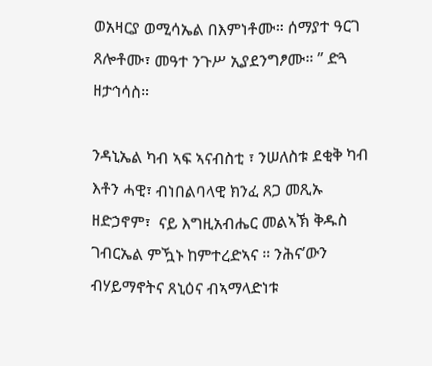ወአዛርያ ወሚሳኤል በእምነቶሙ። ሰማያተ ዓርገ ጸሎቶሙ፣ መዓተ ንጉሥ ኢያደንግፆሙ። ” ድጓ ዘታኅሳስ።

ንዳኒኤል ካብ ኣፍ ኣናብስቲ ፣ ንሠለስቱ ደቂቅ ካብ እቶን ሓዊ፣ ብነበልባላዊ ክንፈ ጸጋ መጺኡ ዘድኃኖም፣  ናይ እግዚአብሔር መልኣኽ ቅዱስ ገብርኤል ምዃኑ ከምተረድኣና ። ንሕና’ውን ብሃይማኖትና ጸኒዕና ብኣማላድነቱ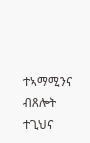ተኣማሚንና ብጸሎት ተጊህና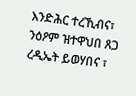እንድሕር ተረኺብና፣ ንዕዖም ዝተዋህበ ጸጋ ረዲኤት ይወሃበና ፣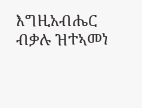እግዚአብሔር ብቃሉ ዝተኣመነ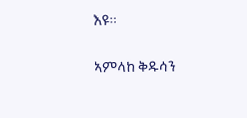እዩ።

ኣምላከ ቅዱሳን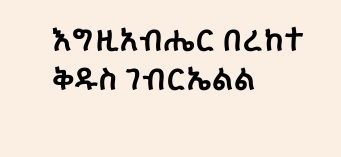እግዚአብሔር በረከተ ቅዱስ ገብርኤልል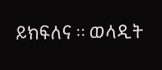ይክፍለና ። ወላዲት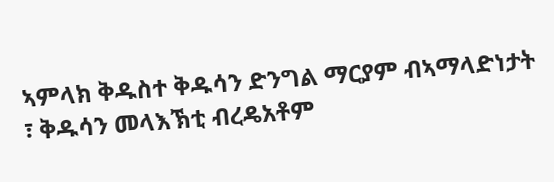ኣምላክ ቅዱስተ ቅዱሳን ድንግል ማርያም ብኣማላድነታት ፣ ቅዱሳን መላእኽቲ ብረዴአቶም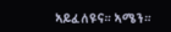ኣይፈለዩና። ኣሜን።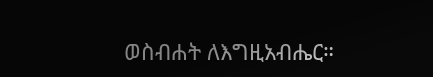ወስብሐት ለእግዚአብሔር።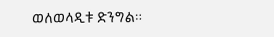ወለወላዲቱ ድንግል።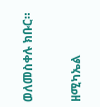ወለመስቀሉ ክቡር።

ዘሚካኤል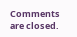Comments are closed.